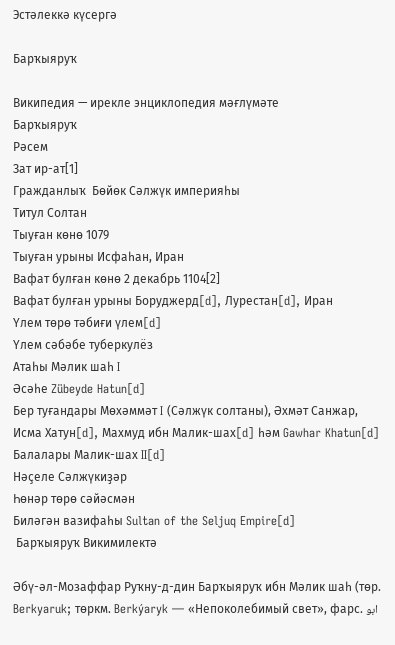Эстәлеккә күсергә

Барҡыяруҡ

Википедия — ирекле энциклопедия мәғлүмәте
Барҡыяруҡ
Рәсем
Зат ир-ат[1]
Гражданлыҡ  Бөйөк Сәлжүк империяһы
Титул Солтан
Тыуған көнө 1079
Тыуған урыны Исфаһан, Иран
Вафат булған көнө 2 декабрь 1104[2]
Вафат булған урыны Боруджерд[d], Лурестан[d], Иран
Үлем төрө тәбиғи үлем[d]
Үлем сәбәбе туберкулёз
Атаһы Мәлик шаһ I
Әсәһе Zübeyde Hatun[d]
Бер туғандары Мөхәммәт I (Сәлжүк солтаны), Әхмәт Санжар, Исма Хатун[d], Махмуд ибн Малик-шах[d] һәм Gawhar Khatun[d]
Балалары Малик-шах II[d]
Нәҫеле Сәлжүкиҙәр
Һөнәр төрө сәйәсмән
Биләгән вазифаһы Sultan of the Seljuq Empire[d]
 Барҡыяруҡ Викимилектә

Әбү-әл-Мозаффар Руҡну-д-дин Барҡыяруҡ ибн Мәлик шаһ (төр. Berkyaruk; төркм. Berkýaryk — «Непоколебимый свет», фарс. ابو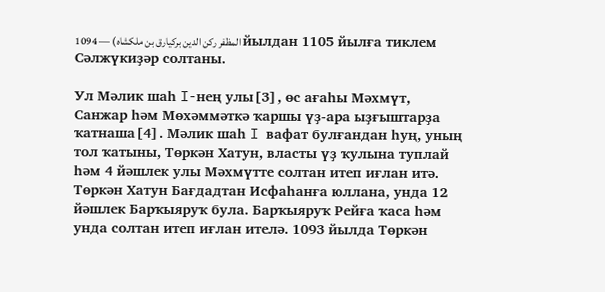المظفر رکن الدین برکیارق بن ملکشاه) — 1094 йылдан 1105 йылға тиклем Сәлжүкиҙәр солтаны.

Ул Мәлик шаһ I-нең улы[3], өс ағаһы Мәхмүт, Санжар һәм Мөхәммәткә ҡаршы үҙ-ара ыҙғыштарҙа ҡатнаша[4]. Мәлик шаһ I вафат булғандан һуң, уның тол ҡатыны, Төркән Хатун, власты үҙ ҡулына туплай һәм 4 йәшлек улы Мәхмүтте солтан итеп иғлан итә. Төркән Хатун Бағдадтан Исфаһанға юллана, унда 12 йәшлек Барҡыяруҡ була. Барҡыяруҡ Рейға ҡаса һәм унда солтан итеп иғлан ителә. 1093 йылда Төркән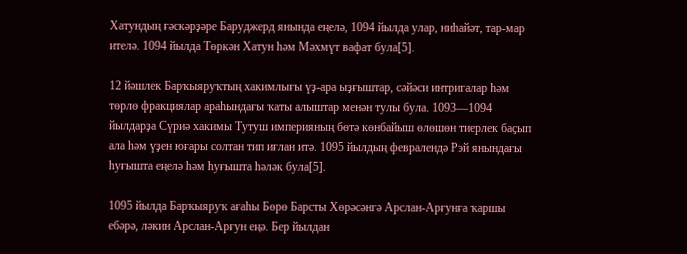Хатундың ғәскәрҙәре Баруджерд янында еңелә, 1094 йылда улар, ниһайәт, тар-мар ителә. 1094 йылда Төркән Хатун һәм Мәхмүт вафат була[5].

12 йәшлек Барҡыяруҡтың хакимлығы үҙ-ара ыҙғыштар, сәйәси интригалар һәм төрлө фракциялар араһындағы ҡаты алыштар менән тулы була. 1093—1094 йылдарҙа Сүриә хакимы Тутуш империяның бөтә көнбайыш өлөшөн тиерлек баҫып ала һәм үҙен юғары солтан тип иғлан итә. 1095 йылдың февралендә Рэй янындағы һуғышта еңелә һәм һуғышта һәләк була[5].

1095 йылда Барҡыяруҡ ағаһы Бөрө Барсты Хөрәсәнгә Арслан-Арғунға ҡаршы ебәрә, ләкин Арслан-Арғун еңә. Бер йылдан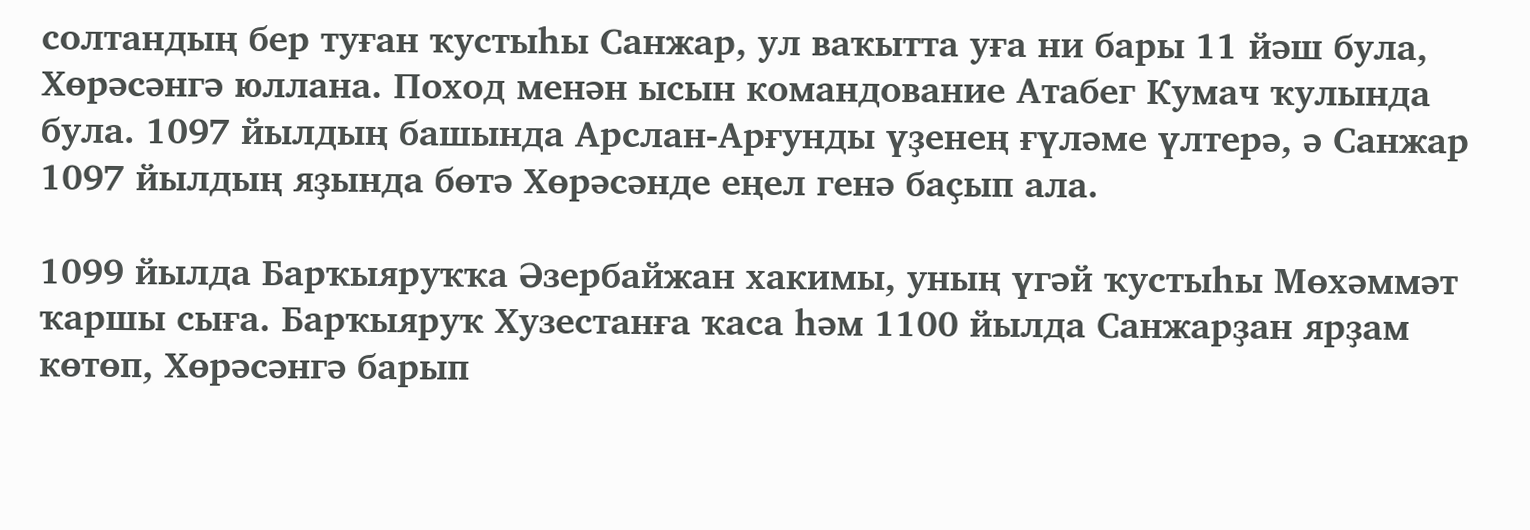солтандың бер туған ҡустыһы Санжар, ул ваҡытта уға ни бары 11 йәш була, Хөрәсәнгә юллана. Поход менән ысын командование Атабег Кумач ҡулында була. 1097 йылдың башында Арслан-Арғунды үҙенең ғүләме үлтерә, ә Санжар 1097 йылдың яҙында бөтә Хөрәсәнде еңел генә баҫып ала.

1099 йылда Барҡыяруҡҡа Әзербайжан хакимы, уның үгәй ҡустыһы Мөхәммәт ҡаршы сыға. Барҡыяруҡ Хузестанға ҡаса һәм 1100 йылда Санжарҙан ярҙам көтөп, Хөрәсәнгә барып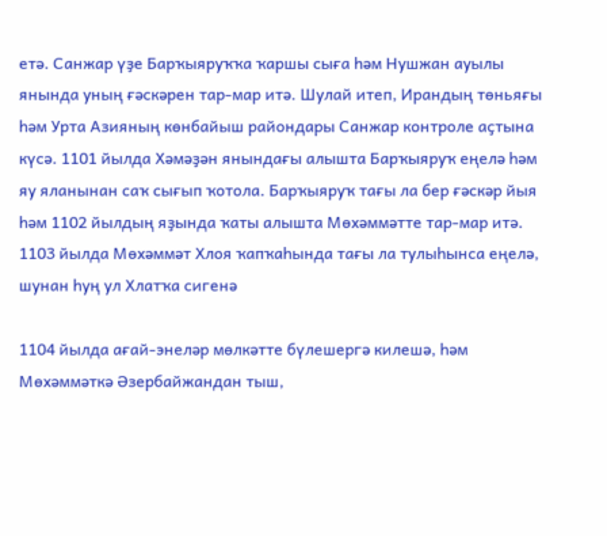етә. Санжар үҙе Барҡыяруҡҡа ҡаршы сыға һәм Нушжан ауылы янында уның ғәскәрен тар-мар итә. Шулай итеп, Ирандың төньяғы һәм Урта Азияның көнбайыш райондары Санжар контроле аҫтына күсә. 1101 йылда Хәмәҙән янындағы алышта Барҡыяруҡ еңелә һәм яу яланынан саҡ сығып ҡотола. Барҡыяруҡ тағы ла бер ғәскәр йыя һәм 1102 йылдың яҙында ҡаты алышта Мөхәммәтте тар-мар итә. 1103 йылда Мөхәммәт Хлоя ҡапҡаһында тағы ла тулыһынса еңелә, шунан һуң ул Хлатҡа сигенә

1104 йылда ағай-энеләр мөлкәтте бүлешергә килешә, һәм Мөхәммәткә Әзербайжандан тыш,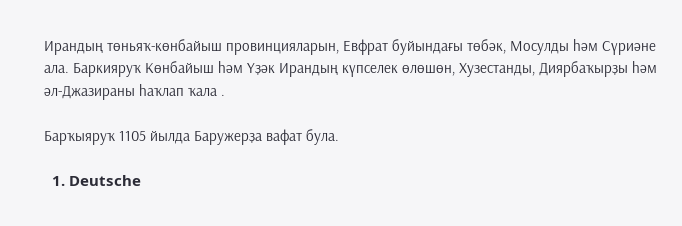Ирандың төньяҡ-көнбайыш провинцияларын, Евфрат буйындағы төбәк, Мосулды һәм Сүриәне ала. Баркияруҡ Көнбайыш һәм Үҙәк Ирандың күпселек өлөшөн, Хузестанды, Диярбаҡырҙы һәм әл-Джазираны һаҡлап ҡала .

Барҡыяруҡ 1105 йылда Баружерҙа вафат була.

  1. Deutsche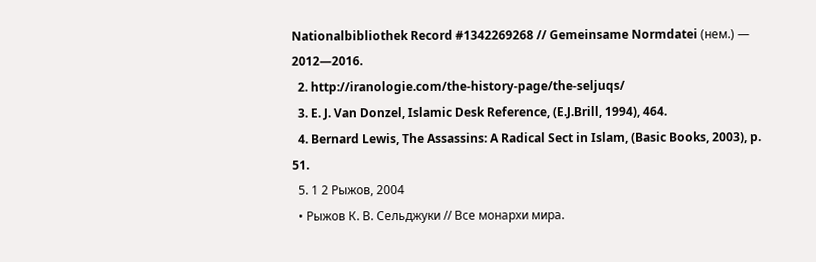Nationalbibliothek Record #1342269268 // Gemeinsame Normdatei (нем.) — 2012—2016.
  2. http://iranologie.com/the-history-page/the-seljuqs/
  3. E. J. Van Donzel, Islamic Desk Reference, (E.J.Brill, 1994), 464.
  4. Bernard Lewis, The Assassins: A Radical Sect in Islam, (Basic Books, 2003), p. 51.
  5. 1 2 Рыжов, 2004
  • Рыжов К. В. Сельджуки // Все монархи мира.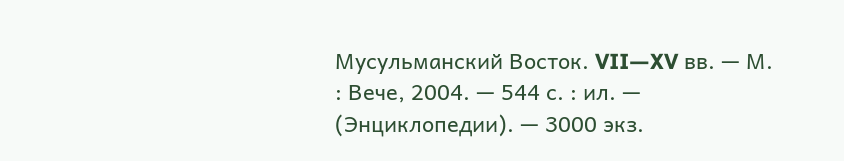Мусульманский Восток. VII—XV вв. — М. : Вече, 2004. — 544 с. : ил. — (Энциклопедии). — 3000 экз.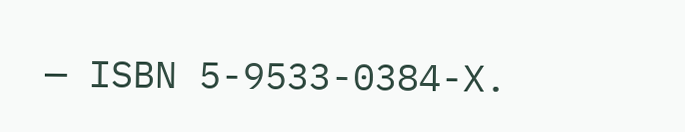— ISBN 5-9533-0384-X.